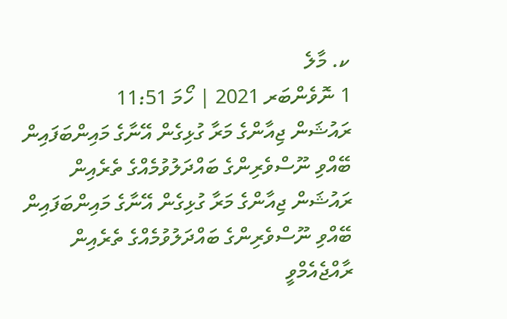ކ. މާލެ
1 ނޮވެންބަރ 2021 | ހޯމަ 11:51
ރައުޝަން ޖިއާންގެ މަރާ ގުޅިގެން އޭނާގެ މައިންބަފައިން ބޭއްވި ނޫސްވެރިންގެ ބައްދަލުވުމެއްގެ ތެރެއިން
ރައުޝަން ޖިއާންގެ މަރާ ގުޅިގެން އޭނާގެ މައިންބަފައިން ބޭއްވި ނޫސްވެރިންގެ ބައްދަލުވުމެއްގެ ތެރެއިން
ރާއްޖެއެމްވީ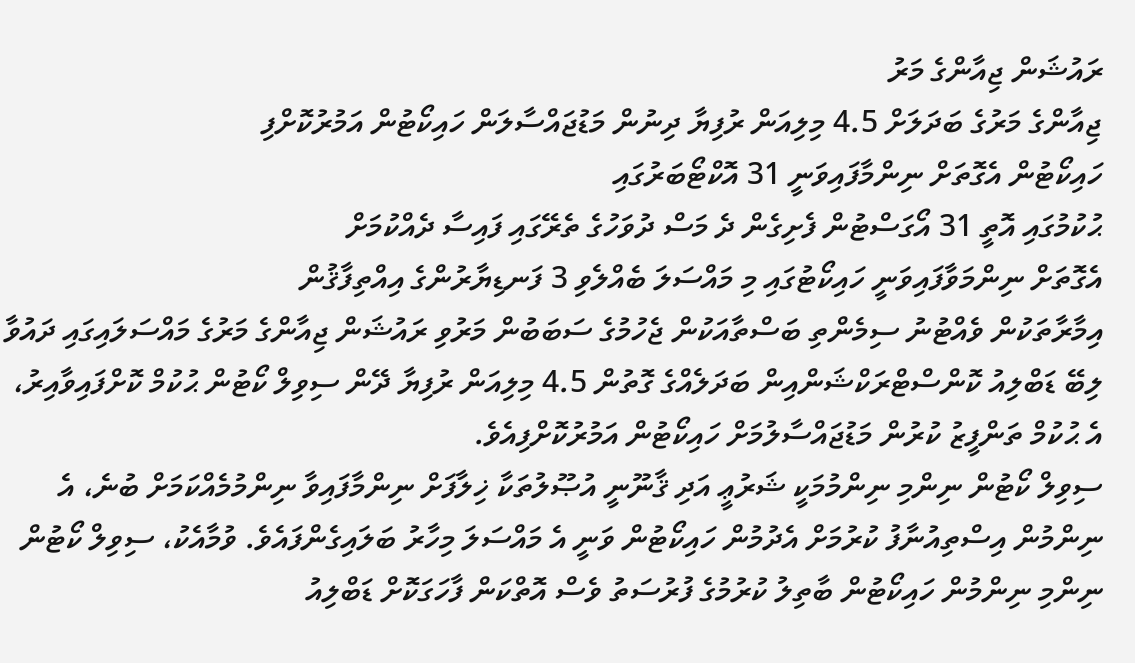ރައުޝަން ޖިއާންގެ މަރު
ޖިއާންގެ މަރުގެ ބަދަލަށް 4.5 މިލިއަން ރުފިޔާ ދިނުން މަޑުޖައްސާލަން ހައިކޯޓުން އަމުރުކޮށްފި
ހައިކޯޓުން އެގޮތަށް ނިންމާފައިވަނީ 31 އޮކްޓޯބަރުގައި
ޙުކުމުގައި އޮތީ 31 އޯގަސްޓުން ފެށިގެން ދެ މަސް ދުވަހުގެ ތެރޭގައި ފައިސާ ދެއްކުމަށް
އެގޮތަށް ނިންމަވާފައިވަނީ ހައިކޯޓުގައި މި މައްސަލަ ބެއްލެވި 3 ފަނޑިޔާރުންގެ އިއްތިފާޤުން
އިމާރާތަކުން ވެއްޓުނު ސިމެންތި ބަސްތާއަކުން ޖެހުމުގެ ސަބަބުން މަރުވި ރައުޝަން ޖިއާންގެ މަރުގެ މައްސަލައިގައި ދައުވާ ލިބޭ ޑަބްލިއު ކޮންސްޓްރަކްޝަންއިން ބަދަލެއްގެ ގޮތުން 4.5 މިލިއަން ރުފިޔާ ދޭން ސިވިލް ކޯޓުން ޙުކުމް ކޮށްފައިވާއިރު، އެ ޙުކުމް ތަންފީޒު ކުރުން މަޑުޖައްސާލުމަށް ހައިކޯޓުން އަމުރުކޮށްފިއެވެ.
ސިވިލް ކޯޓުން ނިންމި ނިންމުމަކީ ޝަރުޢީ އަދި ޤާނޫނީ އުޞޫލުތަކާ ޚިލާފަށް ނިންމާފައިވާ ނިންމުމެއްކަމަށް ބުނެ، އެ ނިންމުން އިސްތިއުނާފު ކުރުމަށް އެދުމުން ހައިކޯޓުން ވަނީ އެ މައްސަލަ މިހާރު ބަލައިގެންފައެވެ. ވުމާއެކު، ސިވިލް ކޯޓުން ނިންމި ނިންމުން ހައިކޯޓުން ބާތިލު ކުރުމުގެ ފުރުސަތު ވެސް އޮތްކަން ފާހަގަކޮށް ޑަބްލިއު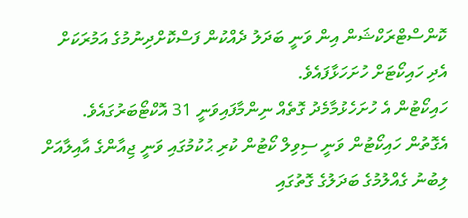ކޮންސްޓްރަކްޝަން އިން ވަނީ ބަދަލު ދެއްކުން ފަސްކޮށްދިނުމުގެ އަމުރަކަށް އެދި ހައިކޯޓަށް ހުށަހަޅާފައެވެ.
ހައިކޯޓުން އެ ހުށަހެޅުމާމެދު ގޮތެއް ނިންމާފައިވަނީ 31 އޮކްޓޯބަރުގައެވެ. އެގޮތުން ހައިކޯޓުން ވަނީ ސިވިލް ކޯޓުން ކުރި ޙުކުމުގައި ވަނީ ޖިއާންގެ އާއިލާއަށް ލިބުނު ގެއްލުމުގެ ބަދަލުގެ ގޮތުގައި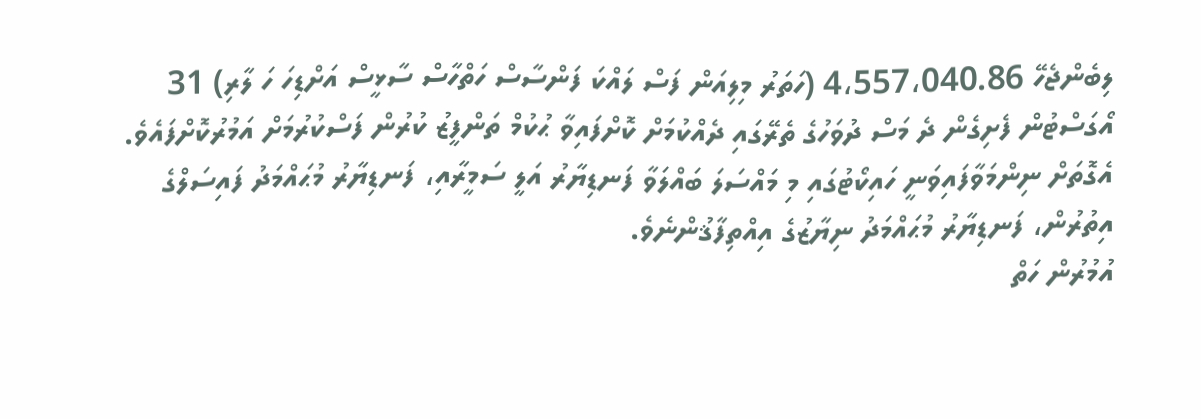ލިބެންޖެހޭ 4،557،040.86 (ހަތަރު މިލިއަން ފަސް ލައްކަ ފަންސާސް ހަތްހާސް ސާޅީސް އަށްޑިހަ ހަ ލާރި) 31 އޯގަސްޓުން ފެށިގެން ދެ މަސް ދުވަހުގެ ތެރޭގައި ދެއްކުމަށް ކޮށްފައިވާ ޙުކުމް ތަންފީޒު ކުރުން ފަސްކުރުމަށް އަމުރުކޮށްފައެވެ.
އެގޮތަށް ނިންމަވާފައިވަނީ ހައިކޯޓުގައި މި މައްސަލަ ބައްލަވާ ފަނޑިޔާރު އަލީ ސަމީރާއި، ފަނޑިޔާރު މުޙައްމަދު ފައިސަލްގެ އިތުރުން، ފަނޑިޔާރު މުޙައްމަދު ނިޔާޒުގެ އިއްތިފާޤުންނެވެ.
އުމުރުން ހަތް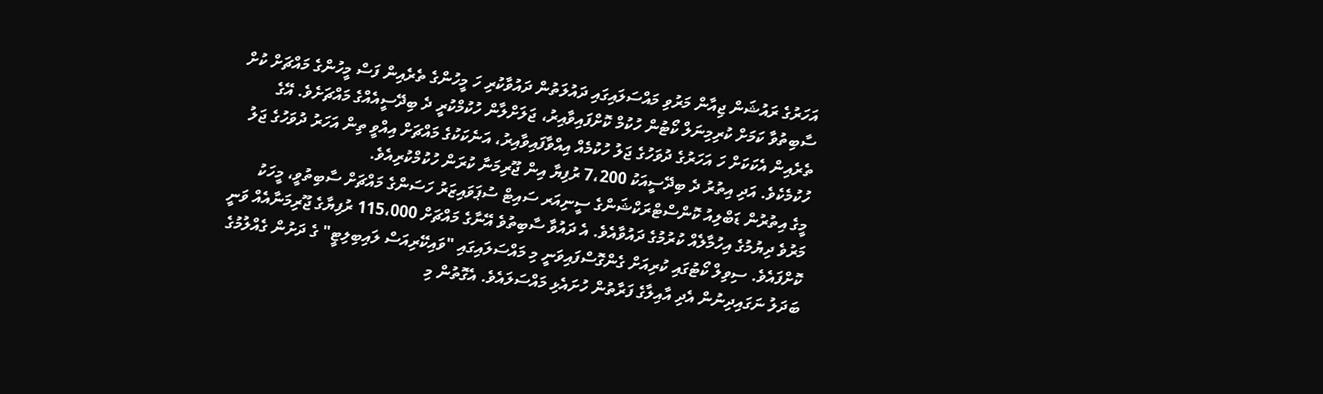އަހަރުގެ ރައުޝަން ޖިއާން މަރުވި މައްސަލައިގައި ދައުލަތުން ދައުވާކުރި ހަ މީހުންގެ ތެރެއިން ފަސް މީހުންގެ މައްޗަށް ކުށް ސާބިތުވާ ކަމަށް ކުރިމިނަލް ކޯޓުން ހުކުމް ކޮށްފައިވާއިރު، ޖަލަށްލާން ހުކުމްކުރީ ދެ ބިދޭސީއެއްގެ މައްޗަށެވެ. އޭގެ ތެރެއިން އެކަކަށް ހަ އަހަރުގެ ދުވަހުގެ ޖަލު ހުކުމެއް އިއްވާފައިވާއިރު، އަނެކަކުގެ މައްޗަށް އިއްވީ ތިން އަހަރު ދުވަހުގެ ޖަލު ހުކުމެކެވެ. އަދި އިތުރު ދެ ބިދޭސީއަކު 7،200 ރުފިޔާ އިން ޖޫރިމަނާ ކުރަން ހުކުމްކުރިއެވެ.
މީގެ އިތުރުން ޑަބްލިއު ކޮންސްޓްރަކްޝަންގެ ސީނިއަރ ސައިޓް ސުޕަވައިޒަރު ހަސަންގެ މައްޗަށް ސާބިތުވީ، މީހަކު މަރުވެ ދިޔުމުގެ އިހުމާލެއް ކުރުމުގެ ދައުވާއެވެ. އެ ދައުވާ ސާބިތުވެ އޭނާގެ މައްޗަށް 115،000 ރުފިޔާގެ ޖޫރިމަނާއެއް ވަނީ ކޮށްފައެވެ. ސިވިލް ކޯޓުގައި ކުރިއަށް ގެންގޮސްފައިވަނީ މި މައްސަލައިގައި "ވައިކޭރިއަސް ލައިބިލިޓީ" ގެ ދަށުން ގެއްލުމުގެ ބަދަލު ނަގައިދިނުން އެދި އާއިލާގެ ފަރާތުން ހުށައެޅި މައްސަލައެވެ. އެގޮތުން މި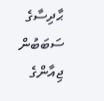ޙާދިސާގެ ސަބަބުން ޖިއާންގެ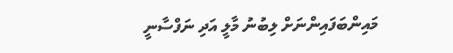މައިންބަފައިންނަށް ލިބުނު މާލީ އަދި ނަފްސާނީ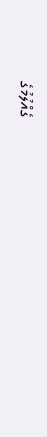ގެއްލުމުގެ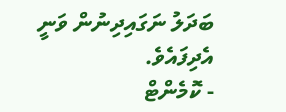ބަދަލު ނަގައިދިނުން ވަނީ އެދިފައެވެ.
- ކޮމެންޓް